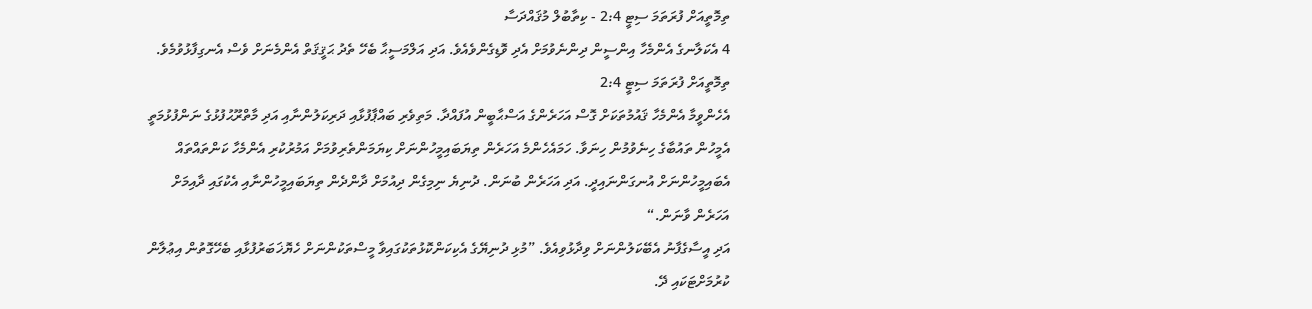ތިމޮތީއަށް ފުރަތަމަ ސިޓީ 2:4 - ކިތާބުލް މުޤައްދަސާ
4 އެކަލާނގެ އެންމެހާ އިންސީން ދިންނެވުމަށް އެދި ވޮޑިގެންވެއެވެ. އަދި އަލްމަސީޙާ ބެހޭ ތެދު ޙަޤީޤަތް އެންމެނަށް ވެސް އެނގިފާޅުވުމެވެ.
ތިމޮތީއަށް ފުރަތަމަ ސިޓީ 2:4
އެހެންވީމާ އެންމެހާ ޤައުމުތަކަށް ގޮސް އަހަރެންގެ އަސްޙާބީން އުފައްދާ. މަތިވެރި ބައްޕާފުޅާއި ދަރިކަލުންނާއި އަދި މާތްރޫޙުފުޅުގެ ނަންފުޅުމަތީ އެމީހުން ތައުބާގެ ހިނެވުމުން ހިނަވާ. ހަމައެހެންމެ އަހަރެން ތިޔަބައިމީހުންނަށް ކިޔަމަންތެރިވުމަށް އަމުރުކުރި އެންމެހާ ކަންތައްތައް އެބައިމީހުންނަށް އުނގަންނައިދީ. އަދި އަހަރެން ބުނަން. ދުނިޔެ ނިމިގެން ދިއުމަށް ދާންދެން ތިޔަބައިމީހުންނާއި އެކުގައި ދާއިމަށް އަހަރެން ވާނަން.“
އަދި އީސާގެފާނު އެބޭކަލުންނަށް ވިދާޅުވިއެވެ. ”މުޅި ދުނިޔޭގެ އެކިކަންކޮޅުތަކުގައިވާ މީސްތަކުންނަށް ހެޔޮޚަބަރުފުޅާއި ބެހޭގޮތުން އިޢުލާން ކުރުމަށްޓަކައި ދޭ.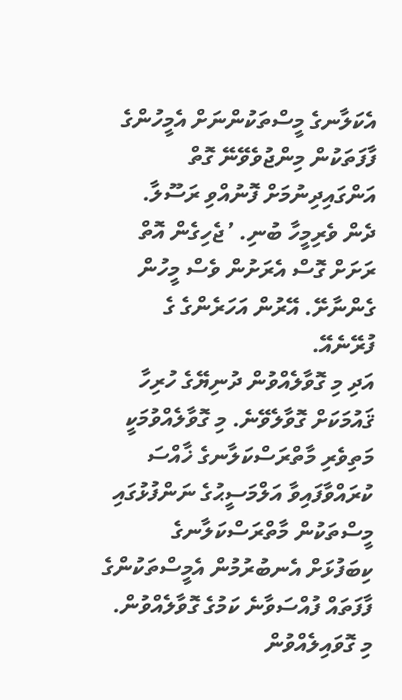އެކަލާނގެ މީސްތަކުންނަށް އެމީހުންގެ ފާފަތަކުން މިންޖުވެވޭނޭ ގޮތް އަންގައިދިނުމަށް ފޮނުއްވި ރަސޫލާ.
ދެން ވެރިމީހާ ބުނި. ’ޖެހިގެން އޮތް ރަށަށް ގޮސް އެރަށުން ވެސް މީހުން ގެންނާށޭ. އޭރުން އަހަރެންގެ ގެ ފުރޭނެއޭ.
އަދި މި ގޮވާލެއްވުން ދުނިޔޭގެ ހުރިހާ ޤައުމަކަށް ގޮވާލެވޭނެ. މި ގޮވާލެއްވުމަކީ މަތިވެރި މާތްރަސްކަލާނގެ ޚާއްސަ ކުރައްވާފައިވާ އަލްމަސީޙުގެ ނަންފުޅުގައި މީސްތަކުން މާތްރަސްކަލާނގެ ކިބަފުޅަށް އެނބުރުމުން އެމީސްތަކުންގެ ފާފަތައް ފުއްސަވާނެ ކަމުގެ ގޮވާލެއްވުން. މި ގޮވައިލެއްވުން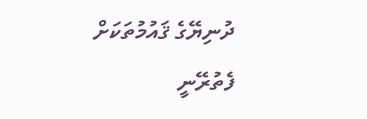ދުނިޔޭގެ ޤައުމުތަކަށް ފެތުރޭނީ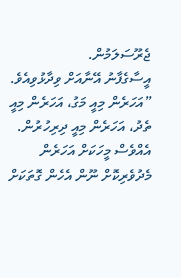ޖެރޫސަލަމުން.
އީސާގެފާނު އޭނާއަށް ވިދާޅުވިއެވެ. ”އަހަރެން މިއީ މަގު، އަހަރެން މިއީ ތެދު، އަހަރެން މިއީ ދިރިހުރުން. އެއްވެސް މީހަކަށް އަހަރެން މެދުވެރިކޮށް ނޫން އެހެން ގޮތަކަށް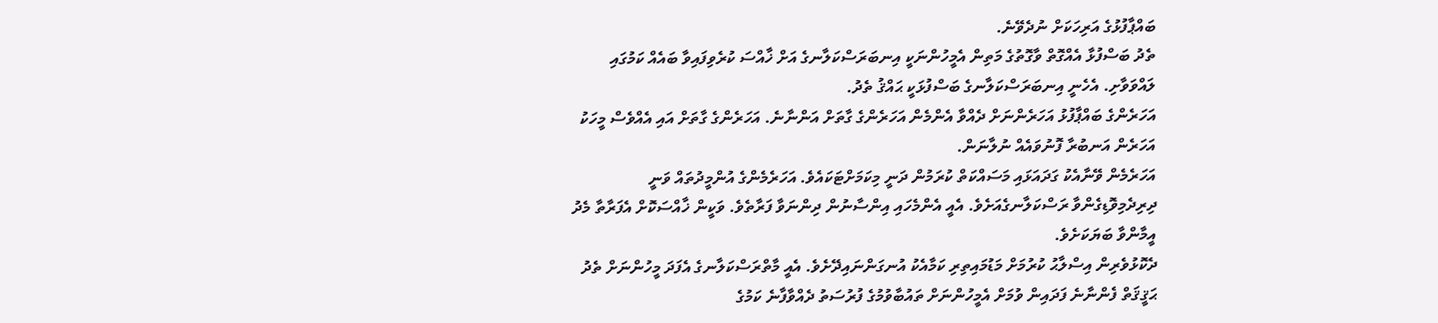ބައްޕާފުޅުގެ އަރިހަކަށް ނުދެވޭނެ.
ތެދު ބަސްފުޅާ އެއްގޮތް ވާގޮތުގެ މަތިން އެމީހުންނަކީ އިނބަރަސްކަލާނގެ އަށް ޚާއްސަ ކުރެވިފައިވާ ބައެއް ކަމުގައި ލައްވަވާށި. އެހެނީ އިނބަރަސްކަލާނގެ ބަސްފުޅަކީ ޙައްޤު ތެދު.
އަހަރެންގެ ބައްޕާފުޅު އަހަރެންނަށް ދެއްވާ އެންމެން އަހަރެންގެ ގާތަށް އަންނާނެ. އަހަރެންގެ ގާތަށް އައި އެއްވެސް މީހަކު އަހަރެން އަނބުރާ ފޮނުވައެއް ނުލާނަން.
އަހަރެމެން ވޭނާއެކު ގަދައަޅައި މަސައްކަތް ކުރަމުން ދަނީ މިކަމަށްޓަކައެވެ. އަހަރެމެންގެ އުންމީދުތައް ވަނީ ދިރިދެމިވޮޑިގެންވާ ރަސްކަލާނގެއަށެވެ. އެއީ އެންމެހައި އިންސާނުން ދިންނަވާ ފަރާތެވެ. ވަކީން ޚާއްސަކޮށް އެފަރާތާ މެދު އީމާންވާ ބަޔަކަށެވެ.
ދެކޮޅުވެރިން އިސްލާޙު ކުރުމަށް މަޑުމައިތިރި ކަމާއެކު އުނގަންނައިދޭށެވެ. އެއީ މާތްރަސްކަލާނގެ އެފަދަ މީހުންނަށް ތެދު ޙަޤީޤަތް ފެންނާނެ ފަދައިން ވުމަށް އެމީހުންނަށް ތައުބާވުމުގެ ފުރުސަތު ދެއްވާފާނެ ކަމުގެ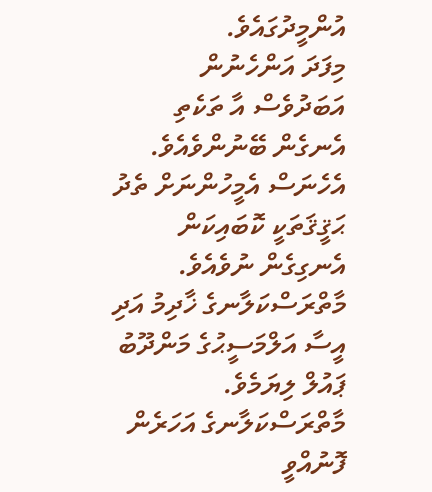އުންމީދުގައެވެ.
މިފަދަ އަންހެނުން އަބަދުވެސް އާ ތަކެތި އެނގެން ބޭނުންވެއެވެ. އެހެނަސް އެމީހުންނަށް ތެދު ޙަޤީޤަތަކީ ކޮބައިކަން އެނގިގެން ނުވެއެވެ.
މާތްރަސްކަލާނގެ ޚާދިމު އަދި އީސާ އަލްމަސީޙުގެ މަންދޫބު ޕައުލް ލިޔަމެވެ. މާތްރަސްކަލާނގެ އަހަރެން ފޮނުއްވީ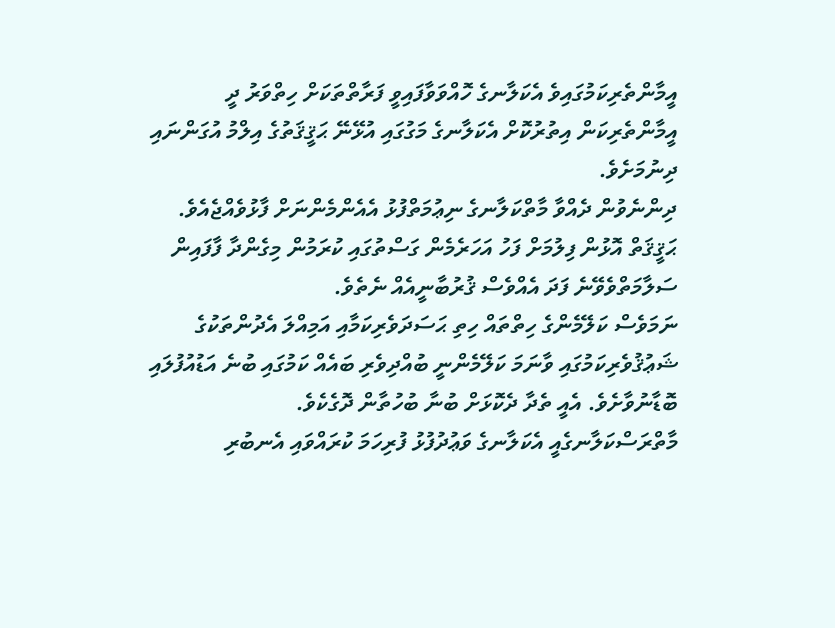އީމާންތެރިކަމުގައިވެ އެކަލާނގެ ހޮއްވަވާފައިވީ ފަރާތްތަކަށް ހިތްވަރު ދީ އީމާންތެރިކަން އިތުރުކޮށް އެކަލާނގެ މަގުގައި އުޅޭނޭ ޙަޤީޤަތުގެ އިލްމު އުގަންނައި ދިނުމަށެވެ.
ދިންނެވުން ދެއްވާ މާތްކަލާނގެ ނިޢުމަތްފުޅު އެއެންމެންނަށް ފާޅުވެއްޖެއެވެ.
ޙަޤީޤަތް އޮޅުން ފިލުމަށް ފަހު އަހަރެމެން ގަސްތުގައި ކުރަމުން މިގެންދާ ފާފައިން ސަލާމަތްވެވޭނެ ފަދަ އެއްވެސް ޤުރުބާނީއެއް ނެތެވެ.
ނަމަވެސް ކަލޭމެންގެ ހިތްތައް ހިތި ޙަސަދަވެރިކަމާއި އަމިއްލަ އެދުންތަކުގެ ޝަޢުޤުވެރިކަމުގައި ވާނަމަ ކަލޭމެންނީ ބުއްދިވެރި ބައެއް ކަމުގައި ބުނެ އަޑުއުފުލައި ބޮޑާނުވާށެވެ. އެއީ ތެދާ ދެކޮޅަށް ބުނާ ބުހުތާން ދޮގެކެވެ.
މާތްރަސްކަލާނގެއީ އެކަލާނގެ ވަޢުދުފުޅު ފުރިހަމަ ކުރައްވައި އެނބުރި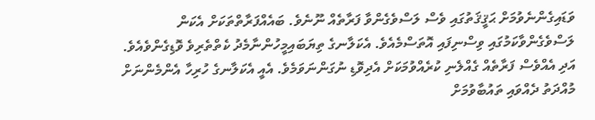ވަޑައިގެންނެވުމަށް ޙަޤީޤަތުގައި ވެސް ލަސްވެގެންވާ ފަރާތެއް ނޫނެވެ. ބައެއްފަރާތްތަކަށް އެކަން ލަސްވެގެންވާކަމުގައި ވިސްނިފައި އޮތަސްމެއެވެ. އެކަލާނގެ ތިޔަބައިމީހުންނާމެދު ކެތްތެރިވެ ވޮޑިގެންވެއެވެ. އަދި އެއްވެސް ފަރާތެއް ގެއްލެނި ކުރެއްވުމަކަށް އެދިވޮޑި ނުގަންނަވަމެވެ. އެއީ އެކަލާނގެ ހުރިހާ އެންމެންނަށް މުއްދަތު ދެއްވައި ތައުބާވުމަށް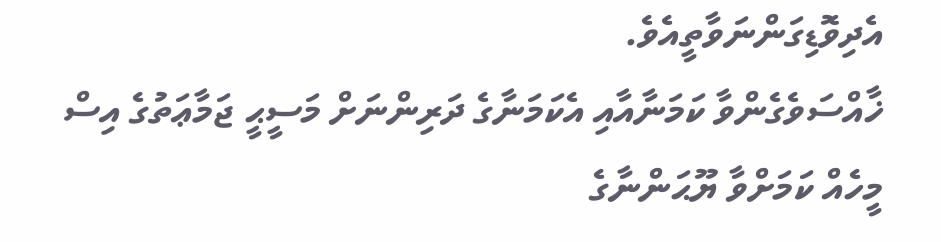އެދިވޮޑިގަންނަވާތީއެވެ.
ޚާއްސަވެގެންވާ ކަމަނާއާއި އެކަމަނާގެ ދަރިންނަށް މަސީޙީ ޖަމާޢަތުގެ އިސް މީހެއް ކަމަށްވާ ޔޫޙަންނާގެ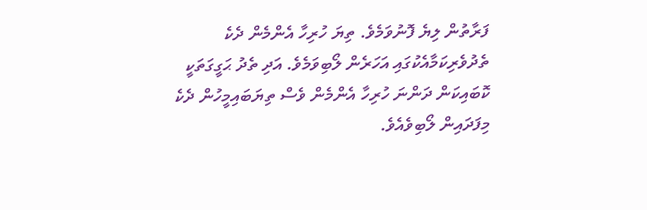ފަރާތުން ލިޔެ ފޮނުވަމެވެ. ތިޔަ ހުރިހާ އެންމެން ދެކެ ތެދުވެރިކަމާއެކުގައި އަހަރެން ލޯބިވަމެވެ. އަދި ތެދު ޙަގީގަތަކީ ކޮބައިކަން ދަންނަ ހުރިހާ އެންމެން ވެސް ތިޔަބައިމީހުން ދެކެ މިފަދައިން ލޯބިވެއެވެ.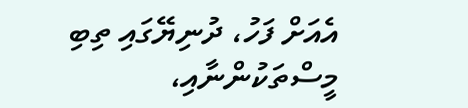އެއަށް ފަހު، ދުނިޔޭގައި ތިބި މީސްތަކުންނާއި،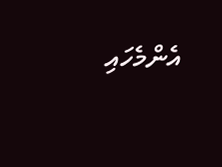އެންމެހައި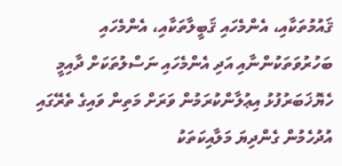ޤައުމުތަކާއި، އެންމެހައި ޤަބީލާތަކާއި، އެންމެހައި ބަހުރުވަތަކުންނާއި އަދި އެންމެހައި ނަސްލުތަކަށް ދާއިމީ ހެޔޮޚަބަރުފުޅު އިޢުލާންކުރަމުން ވަރަށް މަތިން ވައިގެ ތެރޭގައި އުދުހެމުން ގެންދިޔަ މަލާއިކަތަކު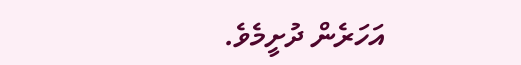އަހަރެން ދުށީމެވެ.